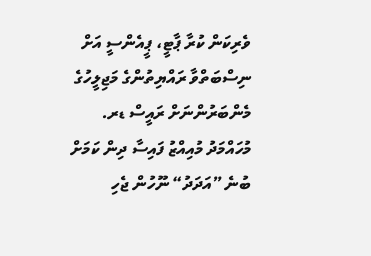ވެރިކަން ކުރާ ޕާޓީ، ޕީއެންސީ އަށް ނިސްބަތްވާ ރައްޔިތުންގެ މަޖިލީހުގެ މެންބަރުންނަށް ރައީސް ޑރ. މުހައްމަދު މުއިއްޒު ފައިސާ ދިން ކަމަށް ބުނެ ”އަދަދު“ ނޫހުން ޖެހި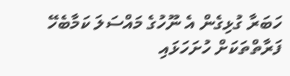ހަބަރާ ގުޅިގެން އެ ނޫހުގެ މައްސަލަ ކަމާބެހޭ ފަރާތްތަކަށް ހުށަހަޅައި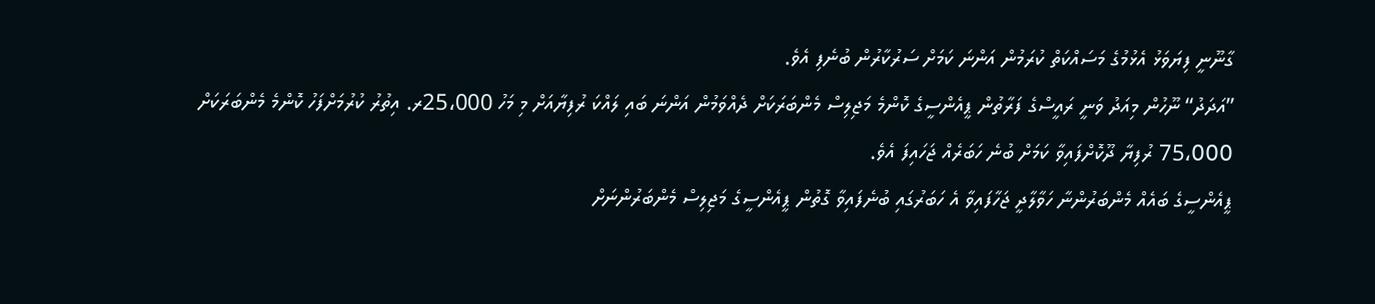ގާނޫނީ ފިޔަވަޅު އެޅުމުގެ މަސައްކަތް ކުރަމުން އަންނަ ކަމަށް ސަރުކާރުން ބުނެފި އެވެ.
”އަދަދު“ ނޫހުން މިއަދު ވަނީ ރައީސްގެ ފަރާތުން ޕީއެންސީގެ ކޮންމެ މަޖިލިސް މެންބަރަކަށް ދެއްވަމުން އަންނަ ބައި ލައްކަ ރުފިޔާއަށް މި މަހު 25،000ރ. އިތުރު ކުރުމަށްފަހު ކޮންމެ މެންބަރަކަށް 75،000 ރުފިޔާ ދޫކޮށްފައިވާ ކަމަށް ބުނެ ހަބަރެއް ޖަހައިފަ އެވެ.
ޕީއެންސީގެ ބައެއް މެންބަރުންނާ ހަވާލާދީ ޖަހާފައިވާ އެ ހަބަރުގައި ބުނެފައިވާ ގޮތުން ޕީއެންސީގެ މަޖިލިސް މެންބަރުންނަށް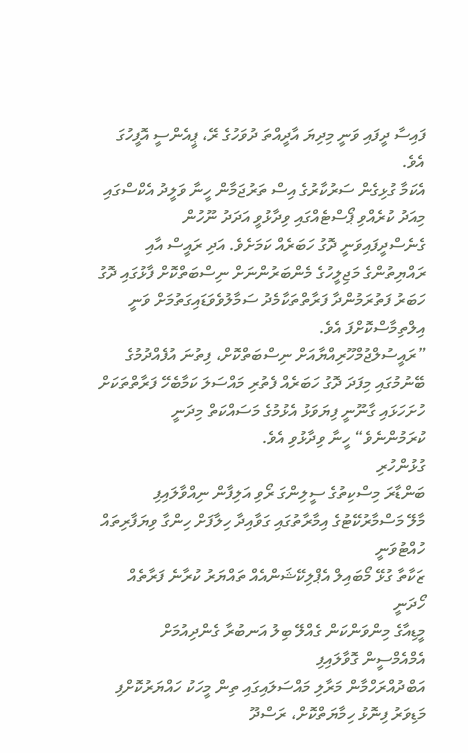ފައިސާ ދީފައި ވަނީ މިދިޔަ އާދީއްތަ ދުވަހުގެ ރޭ، ޕީއެންސީ އޮފީހުގަ އެވެ.
އެކަމާ ގުޅިގެން ސަރުކާރުގެ އިސް ތަރުޖަމާން ހީނާ ވަލީދު އެކްސްގައި މިއަދު ކުރެއްވި ޕޯސްޓެއްގައި ވިދާޅުވީ އަދަދު ނޫހުން ގެނެސްދީފައިވަނީ ދޮގު ހަބަރެއް ކަމަށެވެ. އަދި ރައީސް އާއި ރައްޔިތުންގެ މަޖިލީހުގެ މެންބަރުންނަށް ނިސްބަތްކޮށް ފާޅުގައި ދޮގު ހަބަރު ފަތުރަމުންދާ ފަރާތްތަކާމެދު ސަމާލުވެވަޑައިގަތުމަށް ވަނީ އިލްތިމާސްކޮށްފަ އެވެ.
”ރައީސުލްޖުމްހޫރިއްޔާއަށް ނިސްބަތްކޮށް، ފިތުނަ އުފެއްދުމުގެ ބޭނުމުގައި މިފަދަ ދޮގު ހަބަރެއް ފެތުރި މައްސަލަ ކަމާބެހޭ ފަރާތްތަކަށް ހުށަހަޅައި ގާނޫނީ ފިޔަވަޅު އެޅުމުގެ މަސައްކަތް މިދަނީ ކުރަމުންނެވެ“ ހީނާ ވިދާޅުވި އެވެ.
ގުޅުންހުރި
ބަންޑާރަ މިސްކިތުގެ ސީލިންގަ ރޯވި އަލިފާން ނިއްވާލައިފި
މާލޭ މަސްމާރުކޭޓުގެ އިމާރާތުގައި ގަވާއިދާ ހިލާފަށް ހިންގާ ވިޔަފާރިތައް ހުއްޓުވަނީ
ޒަކާތާ ގުޅޭ މޯބައިލް އެޕްލިކޭޝަންއެއް ތައްޔަރު ކުރާނެ ފަރާތެއް ހޯދަނީ
މީޑިއާގެ މިންވަންކަން ގެއްލޭ ބިލު އަނބުރާ ގެންދިއުމަށް އެމްއެމްސީން ގޮވާލައިފި
އަބްދުއްރަހްމާން މަރާލި މައްސަލައިގައި ތިން މީހަކު ހައްޔަރުކޮށްފި
މަޑިވަރު ފިނޮޅު ހިމާޔަތްކޮށް، ރަސްދޫ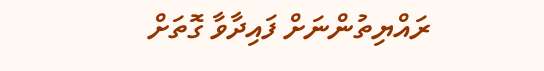ރައްޔިތުންނަށް ފައިދާވާ ގޮތަށް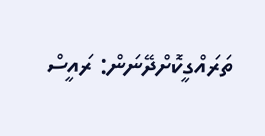ތަރައްގީކޮށްދޭނަން: ރައީސް